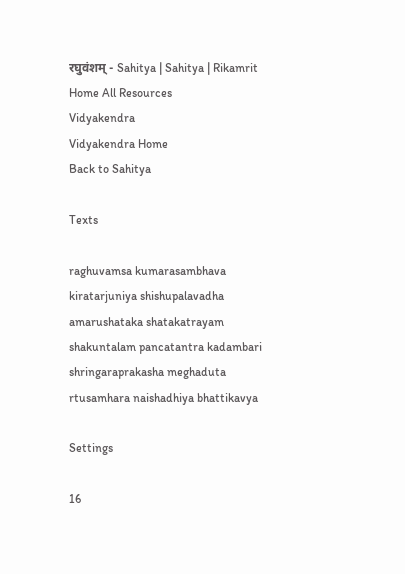रघुवंशम् - Sahitya | Sahitya | Rikamrit
Home All Resources
Vidyakendra
Vidyakendra Home
Back to Sahitya

Texts

raghuvamsa kumarasambhava kiratarjuniya shishupalavadha amarushataka shatakatrayam shakuntalam pancatantra kadambari shringaraprakasha meghaduta rtusamhara naishadhiya bhattikavya

Settings

16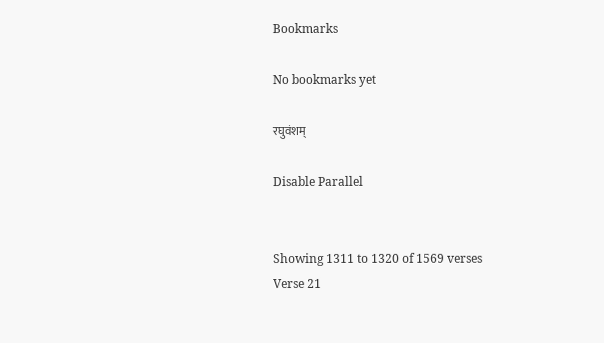Bookmarks

No bookmarks yet

रघुवंशम्

Disable Parallel


Showing 1311 to 1320 of 1569 verses
Verse 21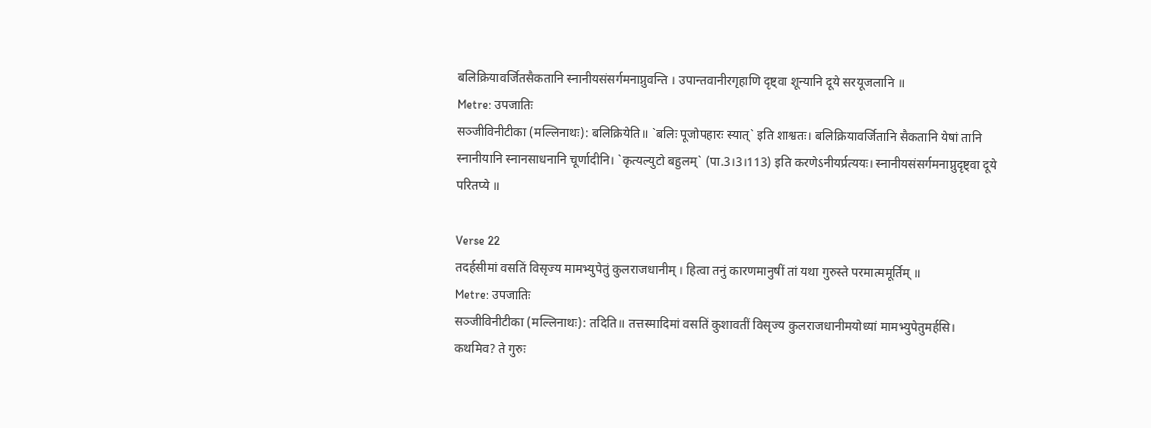बलिक्रियावर्जितसैकतानि स्नानीयसंसर्गमनाप्नुवन्ति । उपान्तवानीरगृहाणि दृष्ट्वा शून्यानि दूये सरयूजलानि ॥
Metre: उपजातिः
सञ्जीविनीटीका (मल्लिनाथः): बलिक्रियेति॥ `बलिः पूजोपहारः स्यात्` इति शाश्वतः। बलिक्रियावर्जितानि सैकतानि येषां तानि स्नानीयानि स्नानसाधनानि चूर्णादीनि। `कृत्यल्युटो बहुलम्` (पा.3।3।113) इति करणेऽनीयर्प्रत्ययः। स्नानीयसंसर्गमनाप्नुदृष्ट्वा दूये परितप्ये ॥

Verse 22
तदर्हसीमां वसतिं विसृज्य मामभ्युपेतुं कुलराजधानीम् । हित्वा तनुं कारणमानुषीं तां यथा गुरुस्ते परमात्ममूर्तिम् ॥
Metre: उपजातिः
सञ्जीविनीटीका (मल्लिनाथः): तदिति॥ तत्तस्मादिमां वसतिं कुशावतीं विसृज्य कुलराजधानीमयोध्यां मामभ्युपेतुमर्हसि। कथमिव? ते गुरुः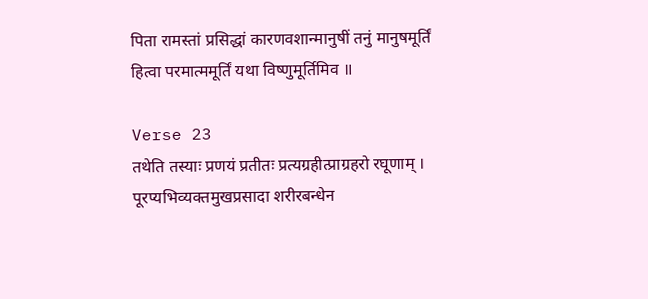पिता रामस्तां प्रसिद्धां कारणवशान्मानुषीं तनुं मानुषमूर्तिं हित्वा परमात्ममूर्तिं यथा विष्णुमूर्तिमिव ॥

Verse 23
तथेति तस्याः प्रणयं प्रतीतः प्रत्यग्रहीत्प्राग्रहरो रघूणाम् । पूरप्यभिव्यक्तमुखप्रसादा शरीरबन्धेन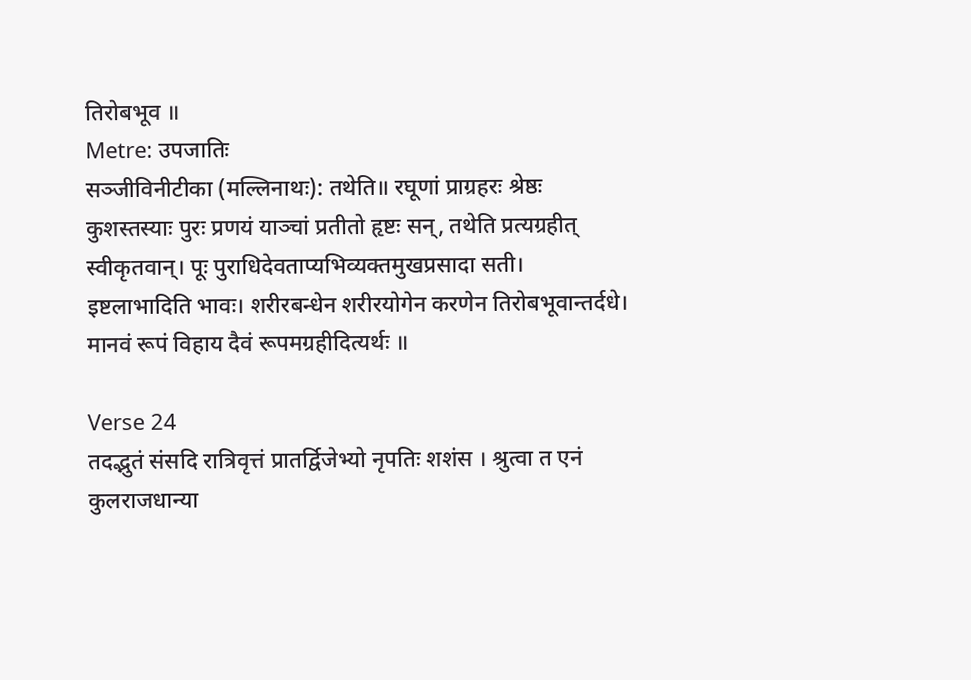तिरोबभूव ॥
Metre: उपजातिः
सञ्जीविनीटीका (मल्लिनाथः): तथेति॥ रघूणां प्राग्रहरः श्रेष्ठः कुशस्तस्याः पुरः प्रणयं याञ्चां प्रतीतो हृष्टः सन्, तथेति प्रत्यग्रहीत् स्वीकृतवान्। पूः पुराधिदेवताप्यभिव्यक्तमुखप्रसादा सती। इष्टलाभादिति भावः। शरीरबन्धेन शरीरयोगेन करणेन तिरोबभूवान्तर्दधे। मानवं रूपं विहाय दैवं रूपमग्रहीदित्यर्थः ॥

Verse 24
तदद्भुतं संसदि रात्रिवृत्तं प्रातर्द्विजेभ्यो नृपतिः शशंस । श्रुत्वा त एनं कुलराजधान्या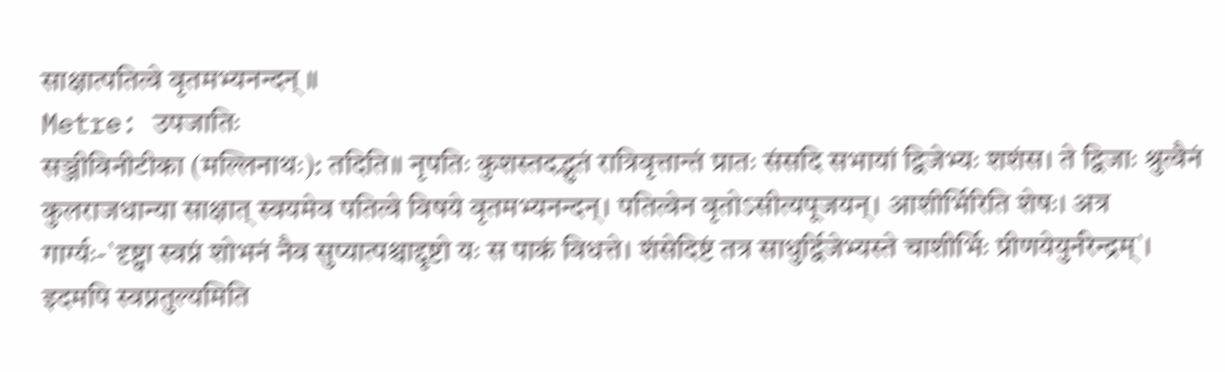साक्षात्पतित्वे वृतमभ्यनन्दन् ॥
Metre: उपजातिः
सञ्जीविनीटीका (मल्लिनाथः): तदिति॥ नृपतिः कुशस्तदद्भुतं रात्रिवृत्तान्तं प्रातः संसदि सभायां द्विजेभ्यः शशंस। ते द्विजाः श्रुत्वैनं कुलराजधान्या साक्षात् स्वयमेव पतित्वे विषये वृतमभ्यनन्दन्। पतित्वेन वृतोऽसीत्यपूजयन्। आशीर्भिरिति शेषः। अत्र गार्ग्यः-`दृष्ट्वा स्वप्नं शोभनं नैव सुप्यात्पश्चाद्दृष्टो यः स पाकं विधत्ते। शंसेदिष्टं तत्र साधुर्द्विजेभ्यस्ते चाशीर्भिः प्रीणयेयुर्नरेन्द्रम्`। इदमपि स्वप्नतुल्यमिति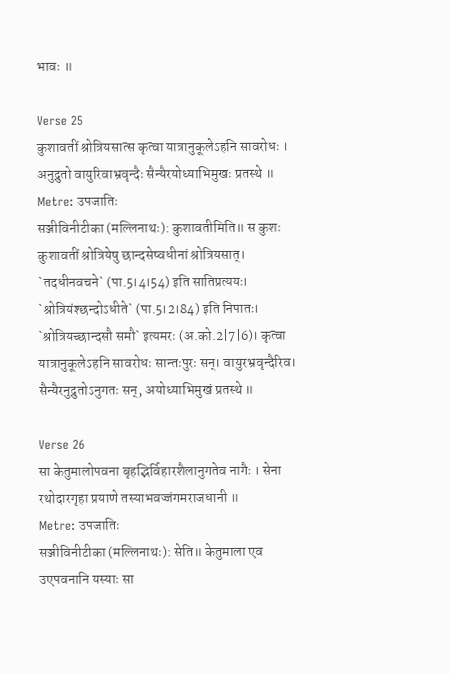भावः ॥

Verse 25
कुशावतीं श्रोत्रियसात्स कृत्वा यात्रानुकूलेऽहनि सावरोधः । अनुद्रुतो वायुरिवाभ्रवृन्दैः सैन्यैरयोध्याभिमुखः प्रतस्थे ॥
Metre: उपजातिः
सञ्जीविनीटीका (मल्लिनाथः): कुशावतीमिति॥ स कुशः कुशावतीं श्रोत्रियेषु छान्दसेष्वधीनां श्रोत्रियसात्। `तदधीनवचने` (पा.5।4।54) इति सातिप्रत्ययः। `श्रोत्रियंश्छन्दोऽधीते` (पा.5।2।84) इति निपातः। `श्रोत्रियच्छान्दसौ समौ` इत्यमरः (अ.को.2|7|6)। कृत्वा यात्रानुकूलेऽहनि सावरोधः सान्तःपुरः सन्। वायुरभ्रवृन्दैरिव। सैन्यैरनुद्रुतोऽनुगतः सन्, अयोध्याभिमुखं प्रतस्थे ॥

Verse 26
सा केतुमालोपवना बृहद्भिर्विहारशैलानुगतेव नागैः । सेना रथोदारगृहा प्रयाणे तस्याभवज्जंगमराजधानी ॥
Metre: उपजातिः
सञ्जीविनीटीका (मल्लिनाथः): सेति॥ केतुमाला एव उएपवनानि यस्याः सा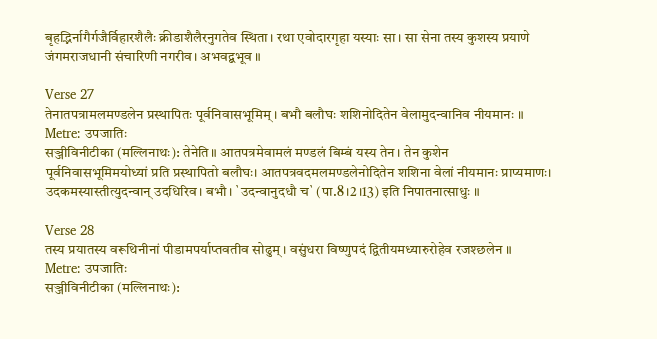बृहद्भिर्नागैर्गजैर्विहारशैलैः क्रीडाशैलैरनुगतेव स्थिता। रथा एवोदारगृहा यस्याः सा। सा सेना तस्य कुशस्य प्रयाणे जंगमराजधानी संचारिणी नगरीव। अभवद्बभूव ॥

Verse 27
तेनातपत्रामलमण्डलेन प्रस्थापितः पूर्वनिवासभूमिम् । बभौ बलौघः शशिनोदितेन वेलामुदन्वानिव नीयमानः ॥
Metre: उपजातिः
सञ्जीविनीटीका (मल्लिनाथः): तेनेति॥ आतपत्रमेवामलं मण्डलं बिम्बं यस्य तेन। तेन कुशेन पूर्वनिवासभूमिमयोध्यां प्रति प्रस्थापितो बलौघः। आतपत्रवदमलमण्डलेनोदितेन शशिना वेलां नीयमानः प्राप्यमाणः। उदकमस्यास्तीत्युदन्वान् उदधिरिव। बभौ। `उदन्वानुदधौ च` (पा.8।2।13) इति निपातनात्साधुः ॥

Verse 28
तस्य प्रयातस्य वरूथिनीनां पीडामपर्याप्तवतीव सोढुम् । वसुंधरा विष्णुपदं द्वितीयमध्यारुरोहेव रजश्छलेन ॥
Metre: उपजातिः
सञ्जीविनीटीका (मल्लिनाथः):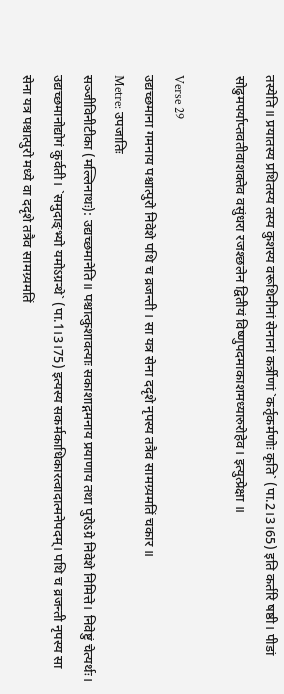तस्येति॥ प्रयातस्य प्रथितस्य तस्य कुशस्य वरूथिनीनां सेनानां कर्त्रीणां `कर्तृकर्मणोः कृति` (पा.2।3।65) इति कर्तरि षष्ठी। पीडां सोढुमपर्याप्तवतीवाशक्तेव वसुंधरा रजश्छलेन द्वितीयं विष्णुपदमाकाशमध्यारुरोहेव। इत्युत्प्रेक्षा ॥

Verse 29
उद्यच्छमाना गमनाय पश्चात्पुरो निवेशे पथि च व्रजन्ती । सा यत्र सेना ददृशे नृपस्य तत्रैव सामग्र्यमतिं चकार ॥
Metre: उपजातिः
सञ्जीविनीटीका (मल्लिनाथः): उद्यच्छमानेति॥ पश्चात्कुशावत्याः सकाशाद्गमनाय प्रयाणाय तथा पुरोऽग्रे निवेशे निमित्ते। निवेष्टुं चेत्यर्थः। उद्यच्छमानोद्योगं कुर्वती। `समुदाङ्भ्यो यमोऽग्रन्थे` (पा.1।3।75) इत्यस्य सकर्मकाधिकारत्वादात्मनेपदम्। पथि च व्रजन्ती नृपस्य सा सेना यत्र पश्चात्पुरो मध्ये वा ददृशे तत्रैव सामग्र्यमतिं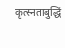कृत्स्नताबुद्धिं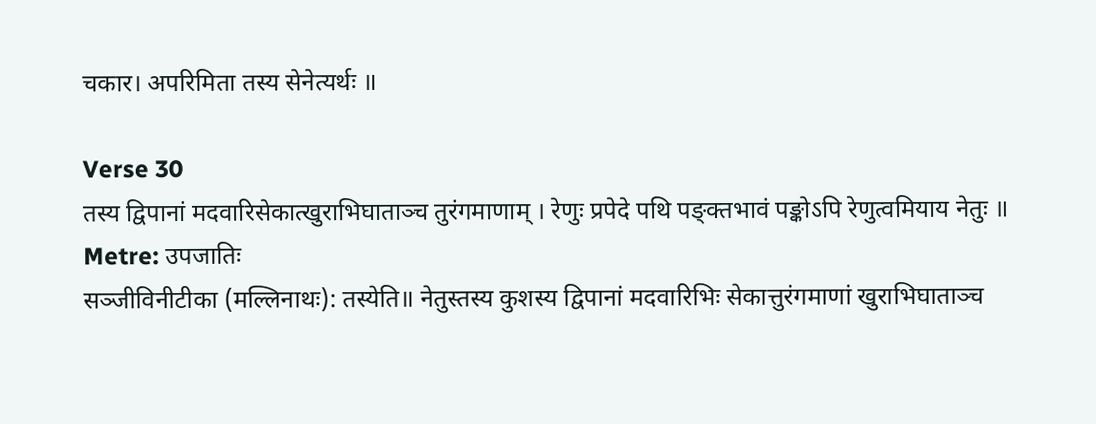चकार। अपरिमिता तस्य सेनेत्यर्थः ॥

Verse 30
तस्य द्विपानां मदवारिसेकात्खुराभिघाताञ्च तुरंगमाणाम् । रेणुः प्रपेदे पथि पङ्क्तभावं पङ्कोऽपि रेणुत्वमियाय नेतुः ॥
Metre: उपजातिः
सञ्जीविनीटीका (मल्लिनाथः): तस्येति॥ नेतुस्तस्य कुशस्य द्विपानां मदवारिभिः सेकात्तुरंगमाणां खुराभिघाताञ्च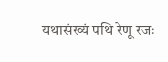यथासंख्यं पथि रेणू रजः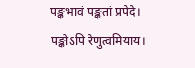पङ्कभावं पङ्कतां प्रपेदे। पङ्कोऽपि रेणुत्वमियाय।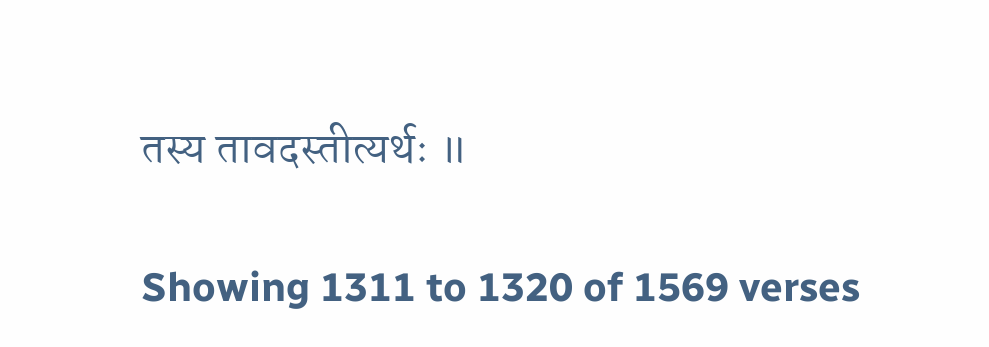तस्य तावदस्तीत्यर्थः ॥

Showing 1311 to 1320 of 1569 verses